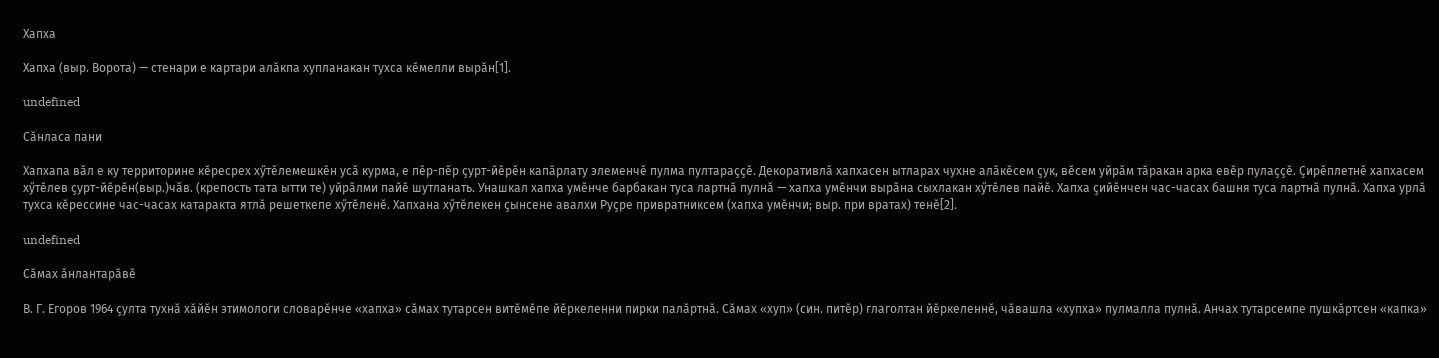Хапха

Хапха (выр. Ворота) — стенари е картари алӑкпа хупланакан тухса кӗмелли вырӑн[1].

undefined

Сӑнласа пани

Хапхапа вӑл е ку территорине кӗресрех хӳтӗлемешкӗн усӑ курма, е пӗр-пӗр ҫурт-йӗрӗн капӑрлату элеменчӗ пулма пултараҫҫӗ. Декоративлӑ хапхасен ытларах чухне алӑкӗсем ҫук, вӗсем уйрӑм тӑракан арка евӗр пулаҫҫӗ. Ҫирӗплетнӗ хапхасем хӳтӗлев ҫурт-йӗрӗн(выр.)чăв. (крепость тата ытти те) уйрӑлми пайӗ шутланать. Унашкал хапха умӗнче барбакан туса лартнӑ пулнӑ — хапха умӗнчи вырӑна сыхлакан хӳтӗлев пайӗ. Хапха ҫийӗнчен час-часах башня туса лартнӑ пулнӑ. Хапха урлӑ тухса кӗрессине час-часах катаракта ятлӑ решеткепе хӳтӗленӗ. Хапхана хӳтӗлекен ҫынсене авалхи Руҫре привратниксем (хапха умӗнчи; выр. при вратах) тенӗ[2].

undefined

Сӑмах ӑнлантарӑвӗ

В. Г. Егоров 1964 ҫулта тухнӑ хӑйӗн этимологи словарӗнче «хапха» сӑмах тутарсен витӗмӗпе йӗркеленни пирки палӑртнӑ. Сӑмах «хуп» (син. питӗр) глаголтан йӗркеленнӗ, чӑвашла «хупха» пулмалла пулнӑ. Анчах тутарсемпе пушкӑртсен «капка»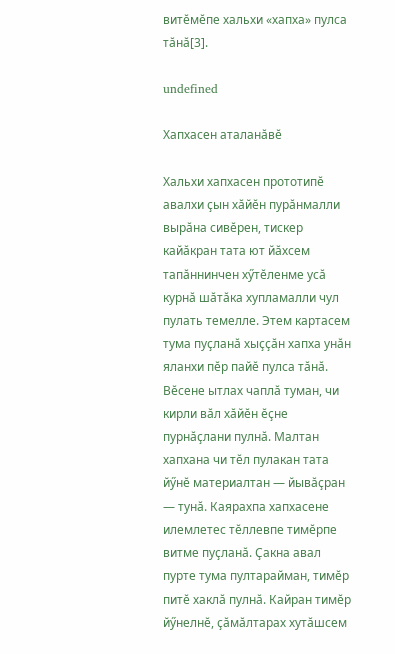витӗмӗпе хальхи «хапха» пулса тӑнӑ[3].

undefined

Хапхасен аталанӑвӗ

Хальхи хапхасен прототипӗ авалхи ҫын хӑйӗн пурӑнмалли вырӑна сивӗрен, тискер кайӑкран тата ют йӑхсем тапӑннинчен хӳтӗленме усӑ курнӑ шӑтӑка хупламалли чул пулать темелле. Этем картасем тума пуҫланӑ хыҫҫӑн хапха унӑн яланхи пӗр пайӗ пулса тӑнӑ. Вӗсене ытлах чаплӑ туман, чи кирли вӑл хӑйӗн ӗҫне пурнӑҫлани пулнӑ. Малтан хапхана чи тӗл пулакан тата йӳнӗ материалтан — йывӑҫран — тунӑ. Каярахпа хапхасене илемлетес тӗллевпе тимӗрпе витме пуҫланӑ. Ҫакна авал пурте тума пултарайман, тимӗр питӗ хаклӑ пулнӑ. Кайран тимӗр йӳнелнӗ, ҫӑмӑлтарах хутӑшсем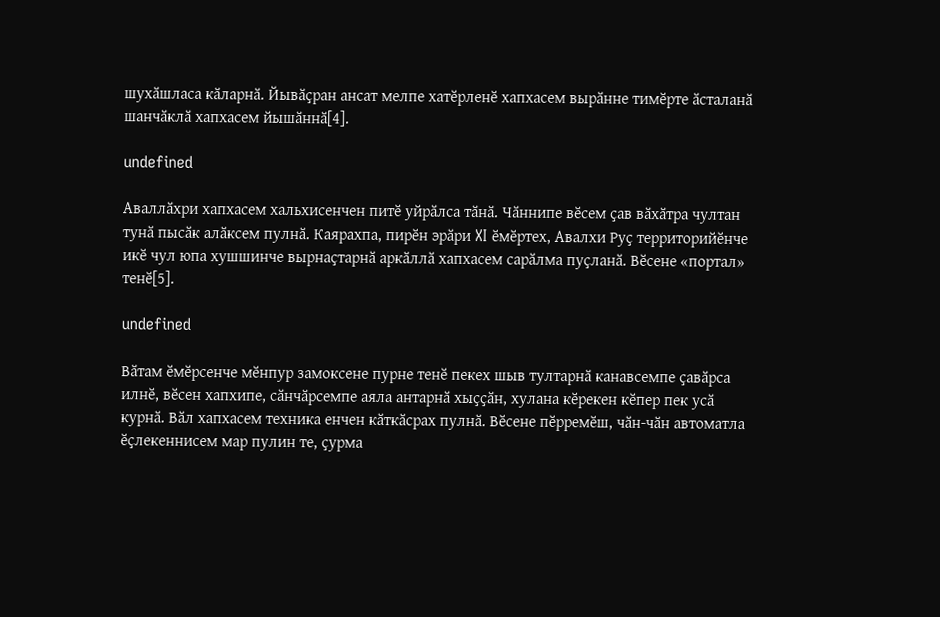шухӑшласа кӑларнӑ. Йывӑҫран ансат мелпе хатӗрленӗ хапхасем вырӑнне тимӗрте ӑсталанӑ шанчӑклӑ хапхасем йышӑннӑ[4].

undefined

Аваллӑхри хапхасем хальхисенчен питӗ уйрӑлса тӑнӑ. Чӑннипе вӗсем ҫав вӑхӑтра чултан тунӑ пысӑк алӑксем пулнӑ. Каярахпа, пирӗн эрӑри XI ӗмӗртех, Авалхи Руҫ территорийӗнче икӗ чул юпа хушшинче вырнаҫтарнӑ аркӑллӑ хапхасем сарӑлма пуҫланӑ. Вӗсене «портал» тенӗ[5].

undefined

Вӑтам ӗмӗрсенче мӗнпур замоксене пурне тенӗ пекех шыв тултарнӑ канавсемпе ҫавӑрса илнӗ, вӗсен хапхипе, сӑнчӑрсемпе аяла антарнӑ хыҫҫӑн, хулана кӗрекен кӗпер пек усӑ курнӑ. Вӑл хапхасем техника енчен кӑткӑсрах пулнӑ. Вӗсене пӗрремӗш, чӑн-чӑн автоматла ӗҫлекеннисем мар пулин те, ҫурма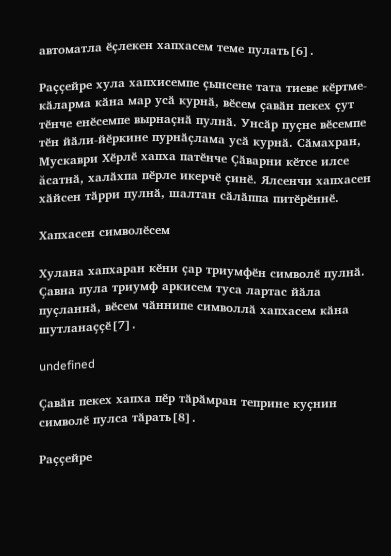автоматла ӗҫлекен хапхасем теме пулать[6].

Раҫҫейре хула хапхисемпе ҫынсене тата тиеве кӗртме-кӑларма кӑна мар усӑ курнӑ, вӗсем ҫавӑн пекех ҫут тӗнче енӗсемпе вырнаҫнӑ пулнӑ. Унсӑр пуҫне вӗсемпе тӗн йӑли-йӗркине пурнӑҫлама усӑ курнӑ. Сӑмахран, Мускаври Хӗрлӗ хапха патӗнче Ҫӑварни кӗтсе илсе ăсатнӑ, халӑхпа пӗрле икерчӗ ҫинӗ. Ялсенчи хапхасен хӑйсен тӑрри пулнӑ, шалтан сӑлӑппа питӗрӗннӗ.

Хапхасен символӗсем

Хулана хапхаран кӗни ҫар триумфӗн символӗ пулнӑ. Ҫавна пула триумф аркисем туса лартас йӑла пуҫланнӑ, вӗсем чӑннипе символлӑ хапхасем кӑна шутланаҫҫӗ[7].

undefined

Ҫавӑн пекех хапха пӗр тӑрӑмран теприне куҫнин символӗ пулса тӑрать[8].

Раҫҫейре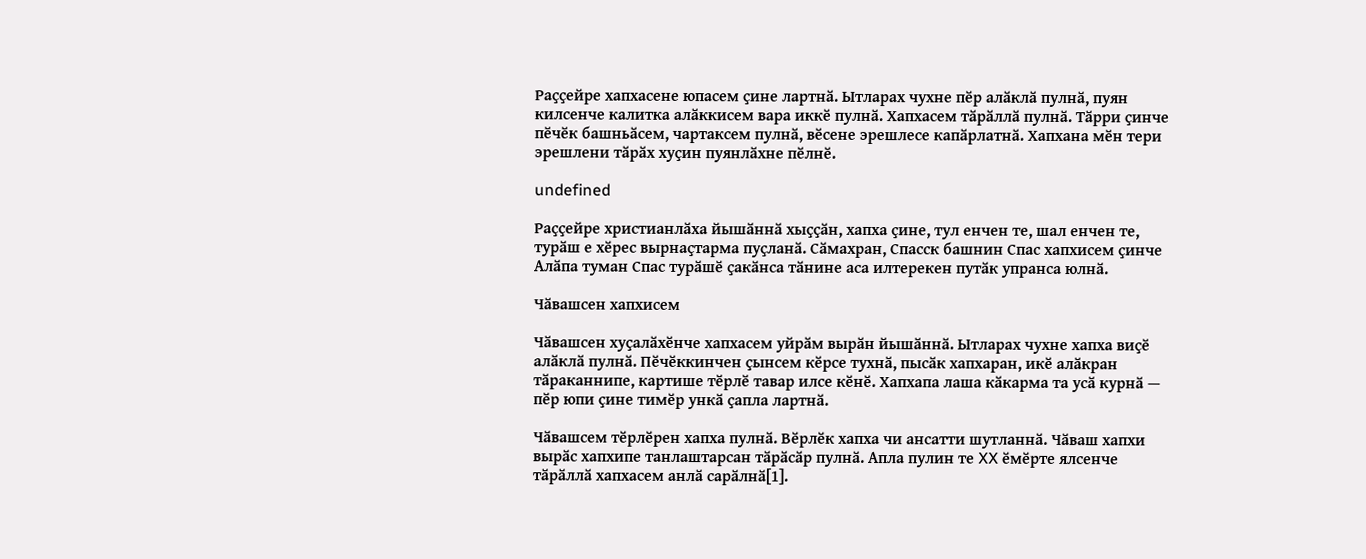Раҫҫейре хапхасене юпасем ҫине лартнӑ. Ытларах чухне пӗр алӑклӑ пулнӑ, пуян килсенче калитка алӑккисем вара иккӗ пулнӑ. Хапхасем тӑрӑллӑ пулнӑ. Тӑрри ҫинче пӗчӗк башньӑсем, чартаксем пулнӑ, вӗсене эрешлесе капӑрлатнӑ. Хапхана мӗн тери эрешлени тӑрӑх хуҫин пуянлӑхне пӗлнӗ.

undefined

Раҫҫейре христианлӑха йышӑннӑ хыҫҫӑн, хапха ҫине, тул енчен те, шал енчен те, турӑш е хӗрес вырнаҫтарма пуҫланӑ. Сӑмахран, Спасск башнин Спас хапхисем ҫинче Алӑпа туман Спас турӑшӗ ҫакӑнса тӑнине аса илтерекен путӑк упранса юлнӑ.

Чӑвашсен хапхисем

Чӑвашсен хуҫалӑхӗнче хапхасем уйрӑм вырӑн йышӑннӑ. Ытларах чухне хапха виҫӗ алӑклӑ пулнӑ. Пӗчӗккинчен ҫынсем кӗрсе тухнӑ, пысӑк хапхаран, икӗ алӑкран тӑраканнипе, картише тӗрлӗ тавар илсе кӗнӗ. Хапхапа лаша кӑкарма та усӑ курнӑ — пӗр юпи ҫине тимӗр ункӑ ҫапла лартнӑ.

Чӑвашсем тӗрлӗрен хапха пулнӑ. Вӗрлӗк хапха чи ансатти шутланнӑ. Чӑваш хапхи вырӑс хапхипе танлаштарсан тӑрӑсӑр пулнӑ. Апла пулин те XX ӗмӗрте ялсенче тӑрӑллӑ хапхасем анлӑ сарӑлнӑ[1].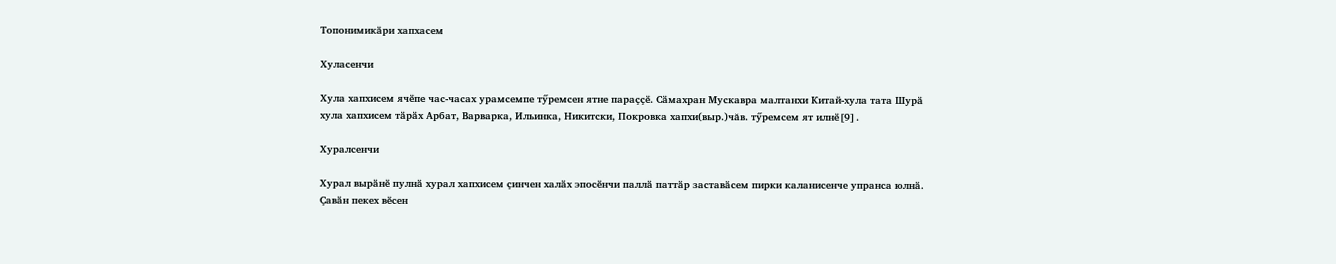Топонимикӑри хапхасем

Хуласенчи

Хула хапхисем ячӗпе час-часах урамсемпе тӳремсен ятне параҫҫӗ. Сӑмахран Мускавра малтанхи Китай-хула тата Шурӑ хула хапхисем тӑрӑх Арбат, Варварка, Ильинка, Никитски, Покровка хапхи(выр.)чăв. тӳремсем ят илнӗ[9].

Хуралсенчи

Хурал вырӑнӗ пулнӑ хурал хапхисем ҫинчен халӑх эпосӗнчи паллӑ паттӑр заставӑсем пирки каланисенче упранса юлнӑ. Ҫавӑн пекех вӗсен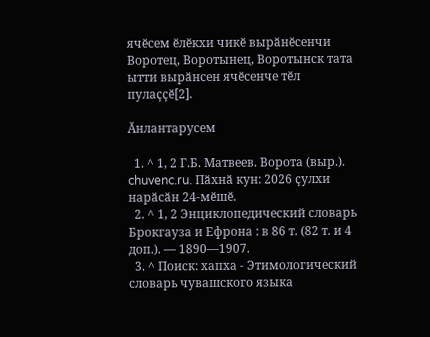ячӗсем ӗлӗкхи чикӗ вырӑнӗсенчи Воротец, Воротынец, Воротынск тата ытти вырӑнсен ячӗсенче тӗл пулаҫҫӗ[2].

Ӑнлантарусем

  1. ^ 1, 2 Г.Б. Матвеев. Ворота (выр.). chuvenc.ru. Пӑхнӑ кун: 2026 ҫулхи нарӑсӑн 24-мӗшӗ.
  2. ^ 1, 2 Энциклопедический словарь Брокгауза и Ефрона : в 86 т. (82 т. и 4 доп.). — 1890—1907.
  3. ^ Поиск: хапха - Этимологический словарь чувашского языка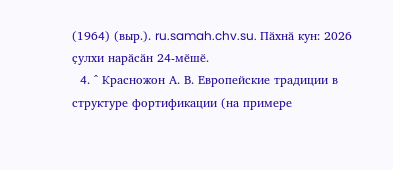(1964) (выр.). ru.samah.chv.su. Пӑхнӑ кун: 2026 ҫулхи нарӑсӑн 24-мӗшӗ.
  4. ^ Красножон А. В. Европейские традиции в структуре фортификации (на примере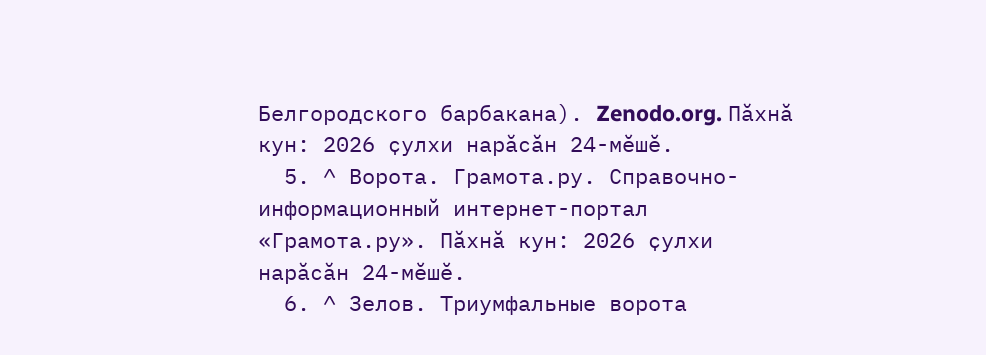Белгородского барбакана). Zenodo.org. Пӑхнӑ кун: 2026 ҫулхи нарӑсӑн 24-мӗшӗ.
  5. ^ Ворота. Грамота.ру. Справочно-информационный интернет-портал «Грамота.ру». Пӑхнӑ кун: 2026 ҫулхи нарӑсӑн 24-мӗшӗ.
  6. ^ Зелов. Триумфальные ворота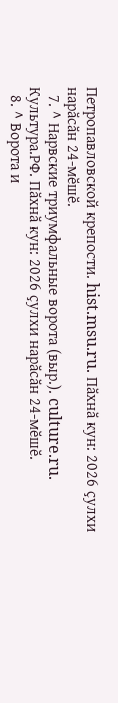Петропавловской крепости. hist.msu.ru. Пӑхнӑ кун: 2026 ҫулхи нарӑсӑн 24-мӗшӗ.
  7. ^ Нарвские триумфальные ворота (выр.). culture.ru. Культура.РФ. Пӑхнӑ кун: 2026 ҫулхи нарӑсӑн 24-мӗшӗ.
  8. ^ Ворота и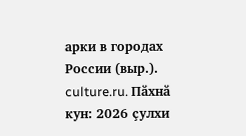арки в городах России (выр.). culture.ru. Пӑхнӑ кун: 2026 ҫулхи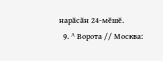нарӑсӑн 24-мӗшӗ.
  9. ^ Ворота // Москва: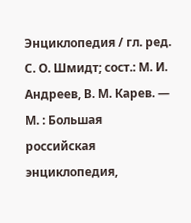Энциклопедия / гл. ред. С. О. Шмидт; сост.: М. И. Андреев, В. М. Карев. — М. : Большая российская энциклопедия,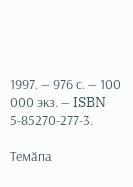1997. — 976 с. — 100 000 экз. — ISBN 5-85270-277-3.

Темӑпа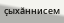ҫыхӑннисем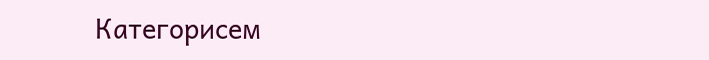Категорисем